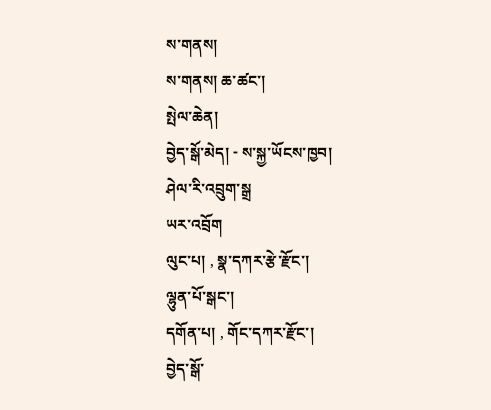ས་གནས།
ས་གནས། ཆ་ཚང་།
སྤེལ་ཆེན།
བྱེད་སྒོ་མེད། - ས་སྐྱ་ཡོངས་ཁྱབ།
ཤེལ་རི་འབྲུག་སྒྲ
ཡར་འབྲོག
ལུང་པ། , སྣ་དཀར་རྩེ་རྫོང་།
ལྷུན་པོ་སྒང་།
དགོན་པ། , གོང་དཀར་རྫོང་།
བྱེད་སྒོ་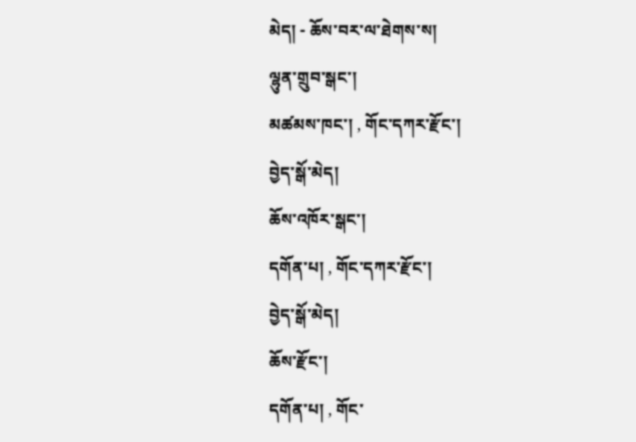མེད། - ཆོས་བར་ལ་ཐེགས་ས།
ལྷུན་གྲུབ་སྒང་།
མཚམས་ཁང་། , གོང་དཀར་རྫོང་།
བྱེད་སྒོ་མེད།
ཆོས་འཁོར་སྒང་།
དགོན་པ། , གོང་དཀར་རྫོང་།
བྱེད་སྒོ་མེད།
ཆོས་རྫོང་།
དགོན་པ། , གོང་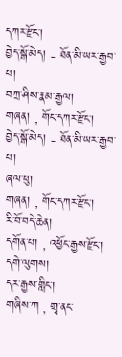དཀར་རྫོང་།
བྱེད་སྒོ་མེད། - ཐོན་མི་ཡར་རྒྱབ་པ།
བཀྲ་ཤིས་རྣམ་རྒྱལ།
གཞན། , གོང་དཀར་རྫོང་།
བྱེད་སྒོ་མེད། - ཐོན་མི་ཡར་རྒྱབ་པ།
ཞལ་ཕུ།
གཞན། , གོང་དཀར་རྫོང་།
རི་བོ་བདེ་ཆེན།
དགོན་པ། , འཕྱོང་རྒྱས་རྫོང་།
དགེ་ལུགས།
དར་རྒྱས་གླིང་།
གཞིས་ཀ , གྲྭ་ནང་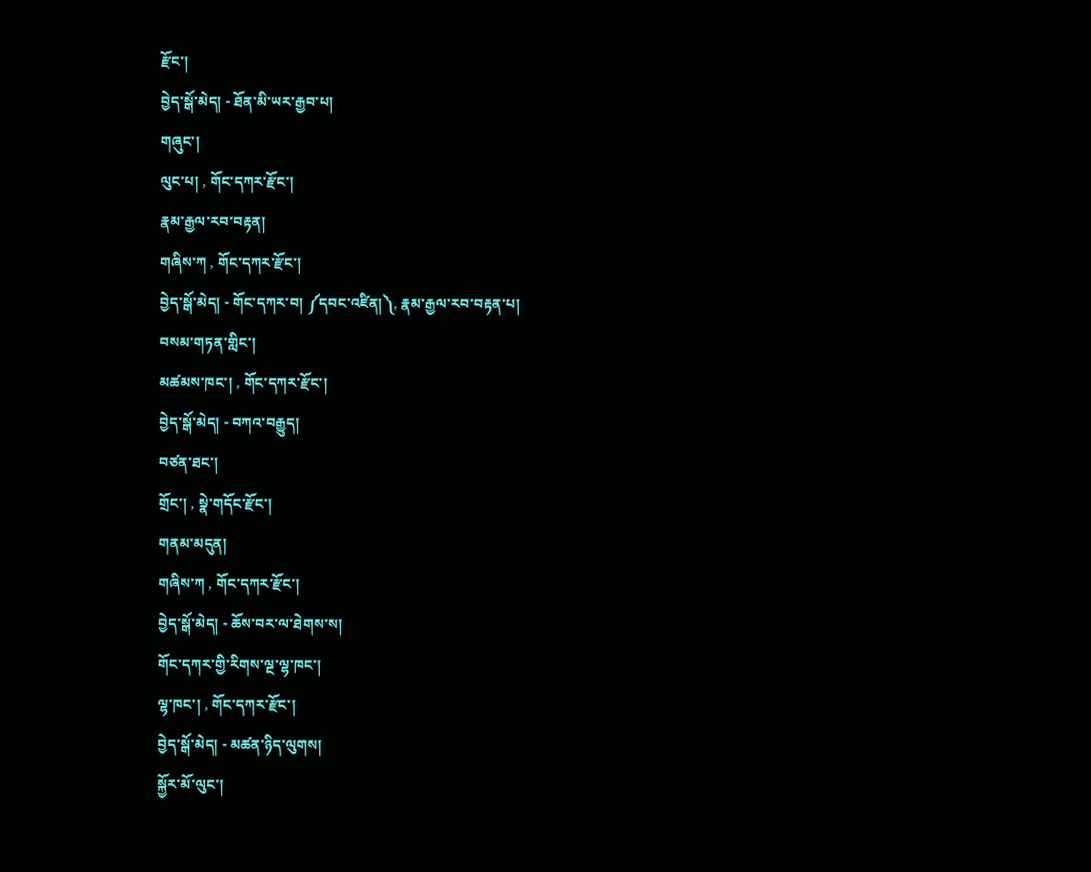རྫོང་།
བྱེད་སྒོ་མེད། - ཐོན་མི་ཡར་རྒྱབ་པ།
གཞུང་།
ལུང་པ། , གོང་དཀར་རྫོང་།
རྣམ་རྒྱལ་རབ་བརྟན།
གཞིས་ཀ , གོང་དཀར་རྫོང་།
བྱེད་སྒོ་མེད། - གོང་དཀར་བ། ༼དབང་འཛིན།༽, རྣམ་རྒྱལ་རབ་བརྟན་པ།
བསམ་གཏན་གླིང་།
མཚམས་ཁང་། , གོང་དཀར་རྫོང་།
བྱེད་སྒོ་མེད། - བཀའ་བརྒྱུད།
བཙན་ཐང་།
གྲོང་། , སྣེ་གདོང་རྫོང་།
གནམ་མདུན།
གཞིས་ཀ , གོང་དཀར་རྫོང་།
བྱེད་སྒོ་མེད། - ཆོས་བར་ལ་ཐེགས་ས།
གོང་དཀར་གྱི་རིགས་ལྔ་ལྷ་ཁང་།
ལྷ་ཁང་། , གོང་དཀར་རྫོང་།
བྱེད་སྒོ་མེད། - མཚན་ཉིད་ལུགས།
སྐྱོར་མོ་ལུང་།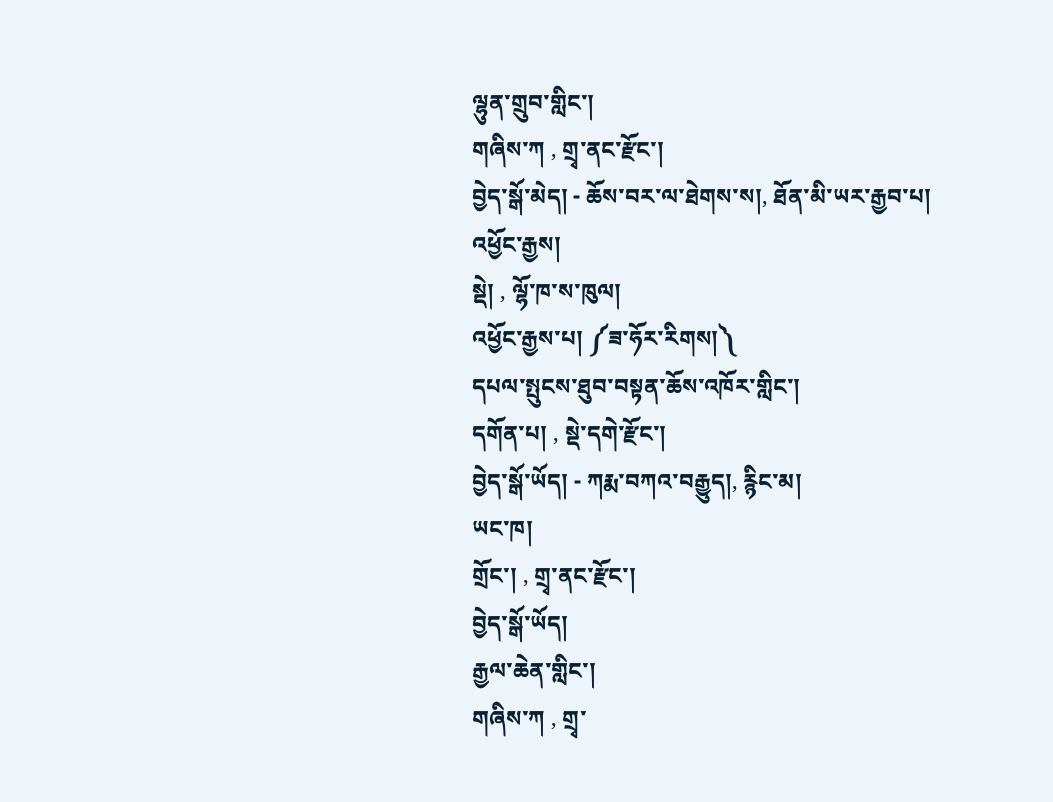ལྷུན་གྲུབ་གླིང་།
གཞིས་ཀ , གྲྭ་ནང་རྫོང་།
བྱེད་སྒོ་མེད། - ཆོས་བར་ལ་ཐེགས་ས།, ཐོན་མི་ཡར་རྒྱབ་པ།
འཕྱོང་རྒྱས།
སྡེ། , ལྷོ་ཁ་ས་ཁུལ།
འཕྱོང་རྒྱས་པ། ༼ཟ་ཧོར་རིགས།༽
དཔལ་སྤུངས་ཐུབ་བསྟན་ཆོས་འཁོར་གླིང་།
དགོན་པ། , སྡེ་དགེ་རྫོང་།
བྱེད་སྒོ་ཡོད། - ཀརྨ་བཀའ་བརྒྱུད།, རྙིང་མ།
ཡང་ཁ།
གྲོང་། , གྲྭ་ནང་རྫོང་།
བྱེད་སྒོ་ཡོད།
རྒྱལ་ཆེན་གླིང་།
གཞིས་ཀ , གྲྭ་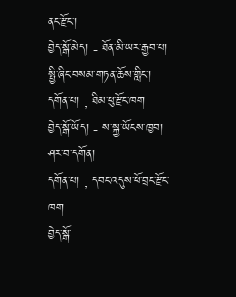ནང་རྫོང་།
བྱེད་སྒོ་མེད། - ཐོན་མི་ཡར་རྒྱབ་པ།
སྤྱི་ཞིང་བསམ་གཏན་ཆོས་གླིང་།
དགོན་པ། , ཐིམ་ཕུ་རྫོང་ཁག
བྱེད་སྒོ་ཡོད། - ས་སྐྱ་ཡོངས་ཁྱབ།
ཤར་བ་དགོན།
དགོན་པ། , དབང་འདུས་ཕོ་བྲང་རྫོང་ཁག
བྱེད་སྒོ་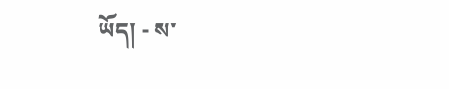ཡོད། - ས་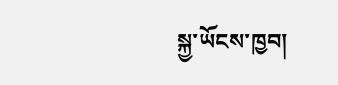སྐྱ་ཡོངས་ཁྱབ།